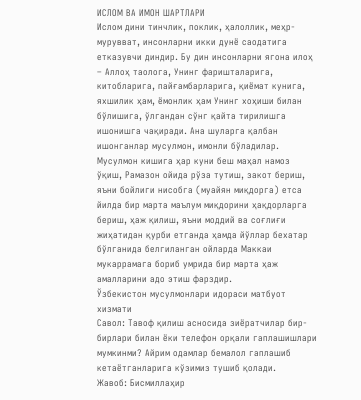ИСЛОМ ВА ИМОН ШАРТЛАРИ
Ислом дини тинчлик, поклик, ҳалоллик, меҳр-мурувват, инсонларни икки дунё саодатига етказувчи диндир. Бу дин инсонларни ягона илоҳ – Аллоҳ таолога, Унинг фаришталарига, китобларига, пайғамбарларига, қиёмат кунига, яхшилик ҳам, ёмонлик ҳам Унинг хоҳиши билан бўлишига, ўлгандан сўнг қайта тирилишга ишонишга чақиради. Ана шуларга қалбан ишонганлар мусулмон, имонли бўладилар.
Мусулмон кишига ҳар куни беш маҳал намоз ўқиш, Рамазон ойида рўза тутиш, закот бериш, яъни бойлиги нисобга (муайян миқдорга) етса йилда бир марта маълум миқдорини ҳақдорларга бериш, ҳаж қилиш, яъни моддий ва соғлиғи жиҳатидан қурби етганда ҳамда йўллар бехатар бўлганида белгиланган ойларда Маккаи мукаррамага бориб умрида бир марта ҳаж амалларини адо этиш фарздир.
Ўзбекистон мусулмонлари идораси матбуот хизмати
Савол: Тавоф қилиш асносида зиёратчилар бир-бирлари билан ёки телефон орқали гаплашишлари мумкинми? Айрим одамлар бемалол гаплашиб кетаётганларига кўзимиз тушиб қолади.
Жавоб: Бисмиллаҳир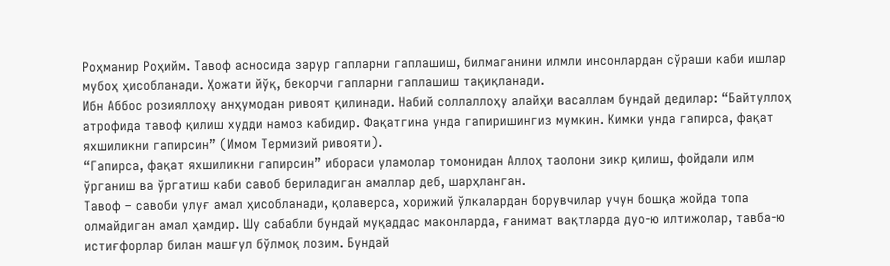Роҳманир Роҳийм. Тавоф асносида зарур гапларни гаплашиш, билмаганини илмли инсонлардан сўраши каби ишлар мубоҳ ҳисобланади. Ҳожати йўқ, бекорчи гапларни гаплашиш тақиқланади.
Ибн Аббос розияллоҳу анҳумодан ривоят қилинади. Набий соллаллоҳу алайҳи васаллам бундай дедилар: “Байтуллоҳ атрофида тавоф қилиш худди намоз кабидир. Фақатгина унда гапиришингиз мумкин. Кимки унда гапирса, фақат яхшиликни гапирсин” (Имом Термизий ривояти).
“Гапирса, фақат яхшиликни гапирсин” ибораси уламолар томонидан Аллоҳ таолони зикр қилиш, фойдали илм ўрганиш ва ўргатиш каби савоб бериладиган амаллар деб, шарҳланган.
Тавоф – савоби улуғ амал ҳисобланади, қолаверса, хорижий ўлкалардан борувчилар учун бошқа жойда топа олмайдиган амал ҳамдир. Шу сабабли бундай муқаддас маконларда, ғанимат вақтларда дуо-ю илтижолар, тавба-ю истиғфорлар билан машғул бўлмоқ лозим. Бундай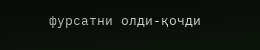фурсатни олди-қочди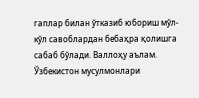гаплар билан ўтказиб юбориш мўл-кўл савоблардан бебаҳра қолишга сабаб бўлади. Валлоҳу аълам.
Ўзбекистон мусулмонлари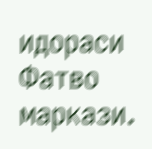идораси
Фатво маркази.